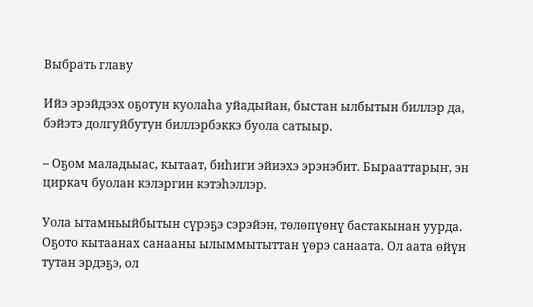Выбрать главу

Ийэ эрэйдээх оҕотун куолаһа уйадыйан, быстан ылбытын биллэр да, бэйэтэ долгуйбутун биллэрбэккэ буола сатыыр.

– Оҕом маладьыас, кытаат, биһиги эйиэхэ эрэнэбит. Бырааттарыҥ, эн циркач буолан кэлэргин кэтэһэллэр.

Уола ытамньыйбытын сүрэҕэ сэрэйэн, төлөпүөнү бастакынан уурда. Оҕото кытаанах санааны ылыммытыттан үөрэ санаата. Ол аата өйүн тутан эрдэҕэ, ол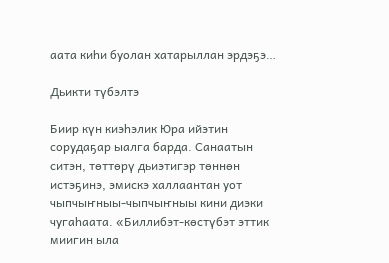аата киһи буолан хатарыллан эрдэҕэ…

Дьикти түбэлтэ

Биир күн киэһэлик Юра ийэтин сорудаҕар ыалга барда. Санаатын ситэн, төттөрү дьиэтигэр төннөн истэҕинэ, эмискэ халлаантан уот чыпчыҥныы-чыпчыҥныы кини диэки чугаһаата. «Биллибэт-көстүбэт эттик миигин ыла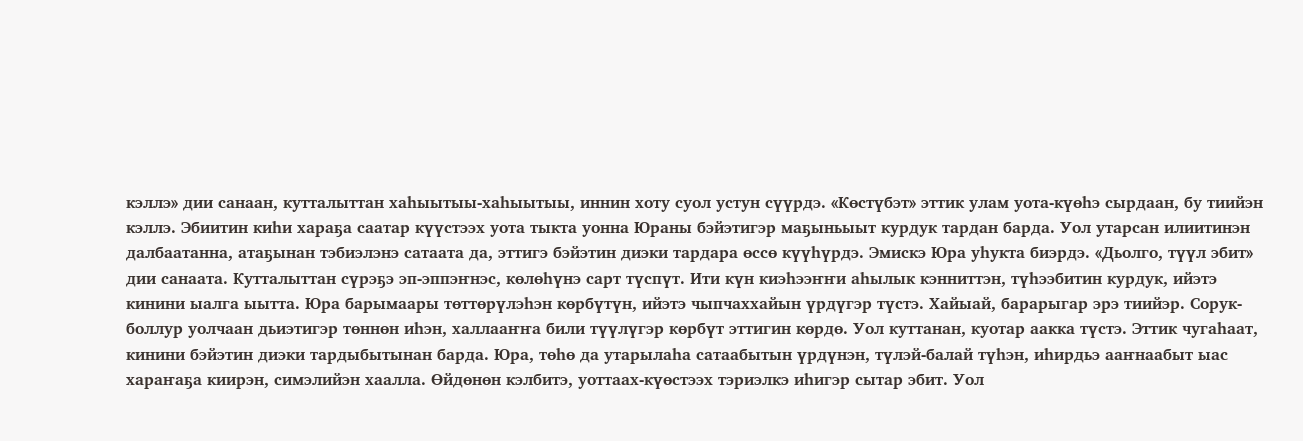кэллэ» дии санаан, кутталыттан хаһыытыы-хаһыытыы, иннин хоту суол устун сүүрдэ. «Көстүбэт» эттик улам уота-күөһэ сырдаан, бу тиийэн кэллэ. Эбиитин киһи хараҕа саатар күүстээх уота тыкта уонна Юраны бэйэтигэр маҕыньыыт курдук тардан барда. Уол утарсан илиитинэн далбаатанна, атаҕынан тэбиэлэнэ сатаата да, эттигэ бэйэтин диэки тардара өссө күүһүрдэ. Эмискэ Юра уһукта биэрдэ. «Дьолго, түүл эбит» дии санаата. Кутталыттан сүрэҕэ эп-эппэҥнэс, көлөһүнэ сарт түспүт. Ити күн киэһээҥҥи аһылык кэнниттэн, түһээбитин курдук, ийэтэ кинини ыалга ыытта. Юра барымаары төттөрүлэһэн көрбүтүн, ийэтэ чыпчаххайын үрдүгэр түстэ. Хайыай, барарыгар эрэ тиийэр. Сорук-боллур уолчаан дьиэтигэр төннөн иһэн, халлааҥҥа били түүлүгэр көрбүт эттигин көрдө. Уол куттанан, куотар аакка түстэ. Эттик чугаһаат, кинини бэйэтин диэки тардыбытынан барда. Юра, төһө да утарылаһа сатаабытын үрдүнэн, түлэй-балай түһэн, иһирдьэ ааҥнаабыт ыас хараҥаҕа киирэн, симэлийэн хаалла. Өйдөнөн кэлбитэ, уоттаах-күөстээх тэриэлкэ иһигэр сытар эбит. Уол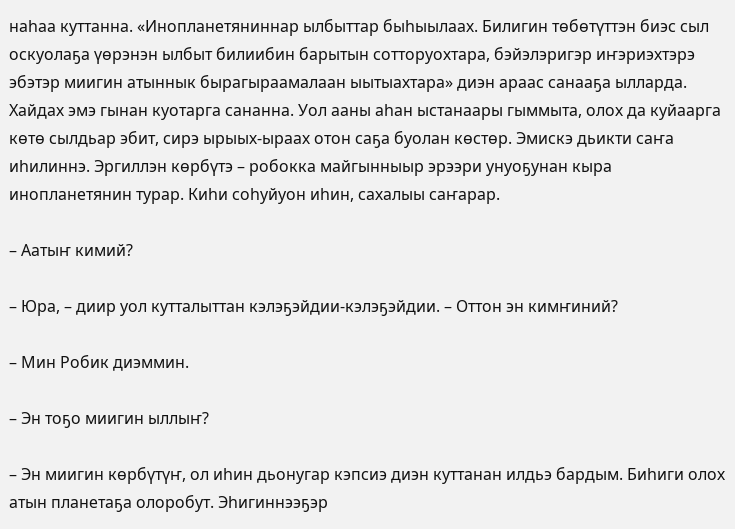наһаа куттанна. «Инопланетяниннар ылбыттар быһыылаах. Билигин төбөтүттэн биэс сыл оскуолаҕа үөрэнэн ылбыт билиибин барытын сотторуохтара, бэйэлэригэр иҥэриэхтэрэ эбэтэр миигин атыннык бырагыраамалаан ыытыахтара» диэн араас санааҕа ылларда. Хайдах эмэ гынан куотарга сананна. Уол ааны аһан ыстанаары гыммыта, олох да куйаарга көтө сылдьар эбит, сирэ ырыых-ыраах отон саҕа буолан көстөр. Эмискэ дьикти саҥа иһилиннэ. Эргиллэн көрбүтэ – робокка майгынныыр эрээри унуоҕунан кыра инопланетянин турар. Киһи соһуйуон иһин, сахалыы саҥарар.

– Аатыҥ кимий?

– Юра, – диир уол кутталыттан кэлэҕэйдии-кэлэҕэйдии. – Оттон эн кимҥиний?

– Мин Робик диэммин.

– Эн тоҕо миигин ыллыҥ?

– Эн миигин көрбүтүҥ, ол иһин дьонугар кэпсиэ диэн куттанан илдьэ бардым. Биһиги олох атын планетаҕа олоробут. Эһигиннээҕэр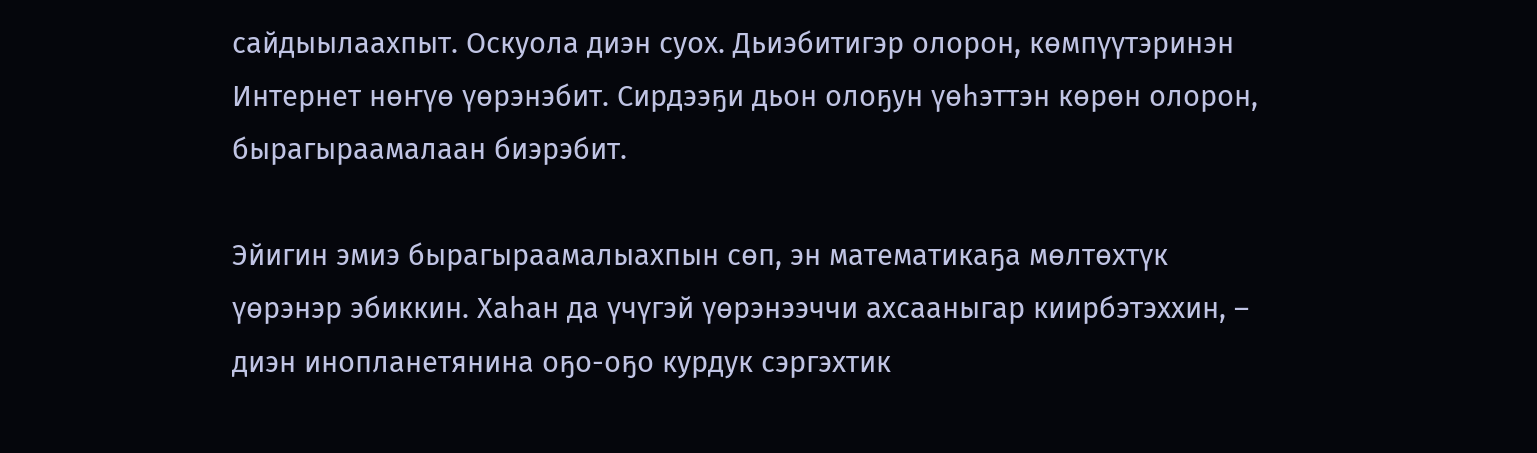сайдыылаахпыт. Оскуола диэн суох. Дьиэбитигэр олорон, көмпүүтэринэн Интернет нөҥүө үөрэнэбит. Сирдээҕи дьон олоҕун үөһэттэн көрөн олорон, бырагыраамалаан биэрэбит.

Эйигин эмиэ бырагыраамалыахпын сөп, эн математикаҕа мөлтөхтүк үөрэнэр эбиккин. Хаһан да үчүгэй үөрэнээччи ахсааныгар киирбэтэххин, –  диэн инопланетянина оҕо-оҕо курдук сэргэхтик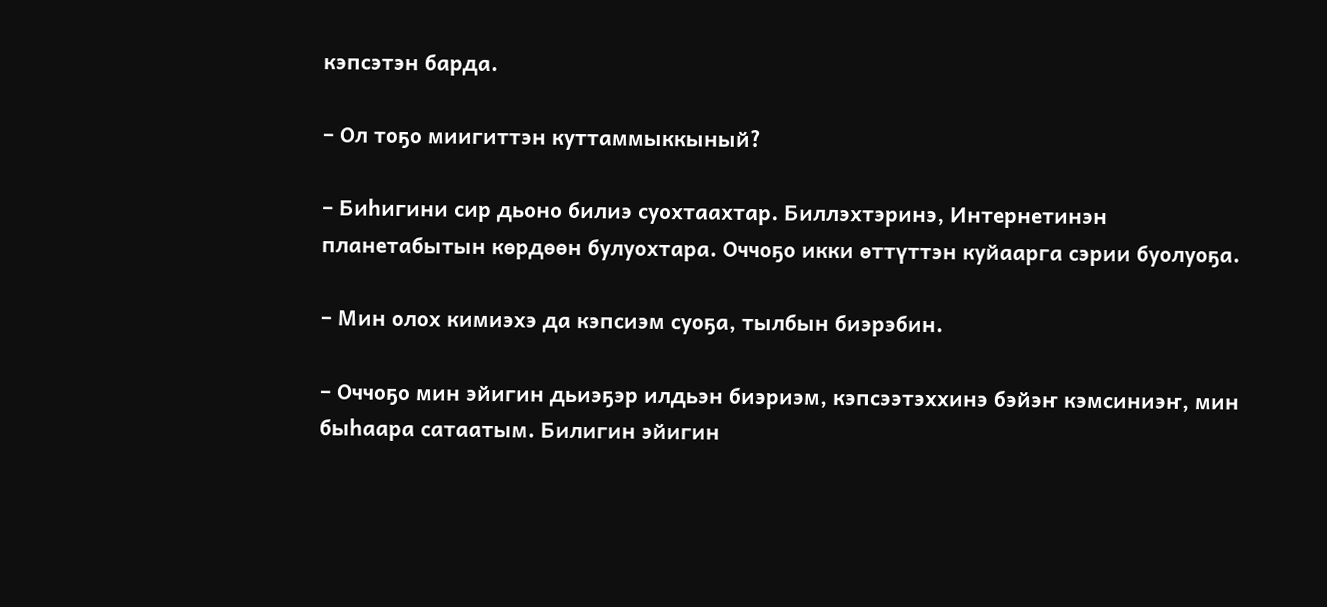кэпсэтэн барда.

– Ол тоҕо миигиттэн куттаммыккыный?

– Биһигини сир дьоно билиэ суохтаахтар. Биллэхтэринэ, Интернетинэн планетабытын көрдөөн булуохтара. Оччоҕо икки өттүттэн куйаарга сэрии буолуоҕа.

– Мин олох кимиэхэ да кэпсиэм суоҕа, тылбын биэрэбин.

– Оччоҕо мин эйигин дьиэҕэр илдьэн биэриэм, кэпсээтэххинэ бэйэҥ кэмсиниэҥ, мин быһаара сатаатым. Билигин эйигин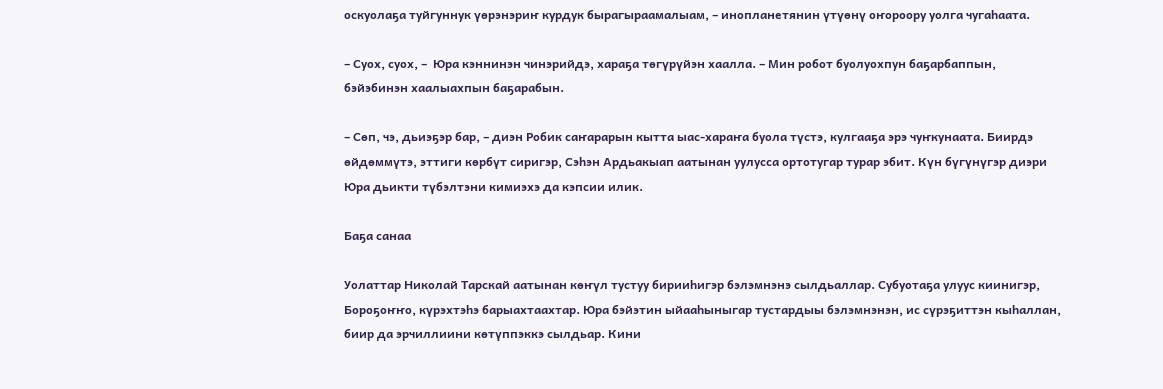оскуолаҕа туйгуннук үөрэнэриҥ курдук бырагыраамалыам, – инопланетянин үтүөнү оҥороору уолга чугаһаата.

– Суох, суох, –  Юра кэннинэн чинэрийдэ, хараҕа төгүрүйэн хаалла. – Мин робот буолуохпун баҕарбаппын, бэйэбинэн хаалыахпын баҕарабын.

– Сөп, чэ, дьиэҕэр бар, – диэн Робик саҥарарын кытта ыас-хараҥа буола түстэ, кулгааҕа эрэ чуҥкунаата. Биирдэ өйдөммүтэ, эттиги көрбүт сиригэр, Сэһэн Ардьакыап аатынан уулусса ортотугар турар эбит. Күн бүгүнүгэр диэри Юра дьикти түбэлтэни кимиэхэ да кэпсии илик.

Баҕа санаа

Уолаттар Николай Тарскай аатынан көҥүл тустуу бирииһигэр бэлэмнэнэ сылдьаллар. Субуотаҕа улуус киинигэр, Бороҕоҥҥо, күрэхтэһэ барыахтаахтар. Юра бэйэтин ыйааһыныгар тустардыы бэлэмнэнэн, ис сүрэҕиттэн кыһаллан, биир да эрчиллиини көтүппэккэ сылдьар. Кини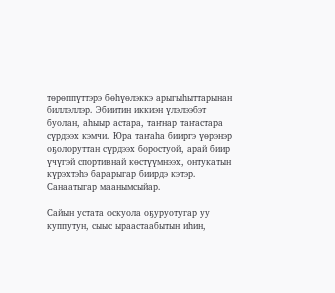төрөппүттэрэ бөһүөлэккэ арыгыһыттарынан биллэллэр. Эбиитин иккиэн үлэлээбэт буолан, аһыыр астара, таҥнар таҥастара сүрдээх кэмчи. Юра таҥаһа бииргэ үөрэнэр оҕолоруттан сүрдээх боростуой, арай биир үчүгэй спортивнай көстүүмнээх, онтукатын күрэхтэһэ барарыгар биирдэ кэтэр. Санаатыгар маанымсыйар.

Сайын устата оскуола оҕуруотугар уу куппутун, сыыс ыраастаабытын иһин,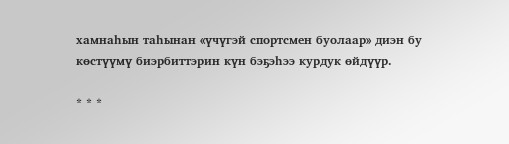хамнаһын таһынан «үчүгэй спортсмен буолаар» диэн бу көстүүмү биэрбиттэрин күн бэҕэһээ курдук өйдүүр.

* * *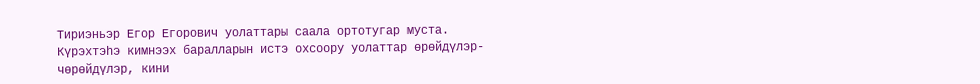Тириэньэр Егор Егорович уолаттары саала ортотугар муста. Күрэхтэһэ кимнээх баралларын истэ охсоору уолаттар өрөйдүлэр-чөрөйдүлэр, кини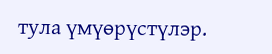тула үмүөрүстүлэр.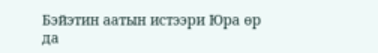Бэйэтин аатын истээри Юра өр да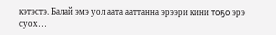кэтэстэ. Балай эмэ уол аата ааттанна эрээри кини тоҕо эрэ суох…